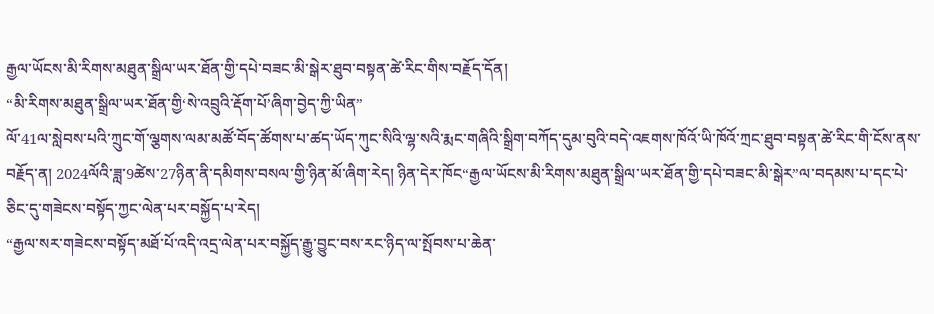རྒྱལ་ཡོངས་མི་རིགས་མཐུན་སྒྲིལ་ཡར་ཐོན་གྱི་དཔེ་བཟང་མི་སྒེར་ཐུབ་བསྟན་ཚེ་རིང་གིས་བརྗོད་དོན།
“མི་རིགས་མཐུན་སྒྲིལ་ཡར་ཐོན་གྱི‘སེ་འབྲུའི་རྡོག་པོ’ཞིག་བྱེད་ཀྱི་ཡིན”
ལོ་41ལ་སླེབས་པའི་ཀྲུང་གོ་ལྕགས་ལམ་མཚོ་བོད་ཚོགས་པ་ཚད་ཡོད་ཀུང་སིའི་ལྷ་སའི་རྨང་གཞིའི་སྒྲིག་བཀོད་དུམ་བུའི་བདེ་འཇགས་ཁོའོ་ཡི་ཁོའོ་ཀྲང་ཐུབ་བསྟན་ཚེ་རིང་གི་ངོས་ནས་བརྗོད་ན། 2024ལོའི་ཟླ་9ཚེས་27ཉིན་ནི་དམིགས་བསལ་གྱི་ཉིན་མོ་ཞིག་རེད། ཉིན་དེར་ཁོང“རྒྱལ་ཡོངས་མི་རིགས་མཐུན་སྒྲིལ་ཡར་ཐོན་གྱི་དཔེ་བཟང་མི་སྒེར”ལ་བདམས་པ་དང་པེ་ཅིང་དུ་གཟེངས་བསྟོད་ཀྱང་ལེན་པར་བསྐྱོད་པ་རེད།
“རྒྱལ་སར་གཟེངས་བསྟོད་མཐོ་པོ་འདི་འདྲ་ལེན་པར་བསྐྱོད་རྒྱུ་བྱུང་བས་རང་ཉིད་ལ་སྤོབས་པ་ཆེན་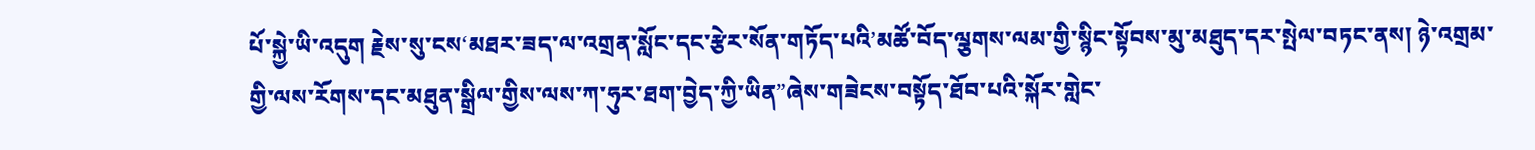པོ་སྐྱེ་ཡི་འདུག རྗེས་སུ་ངས‘མཐར་ཟད་ལ་འགྲན་སློང་དང་རྩེར་སོན་གཏོད་པའི’མཚོ་བོད་ལྕགས་ལམ་གྱི་སྙིང་སྟོབས་མུ་མཐུད་དར་སྤེལ་བཏང་ནས། ཉེ་འགྲམ་གྱི་ལས་རོགས་དང་མཐུན་སྒྲིལ་གྱིས་ལས་ཀ་ཧུར་ཐག་བྱེད་ཀྱི་ཡིན”ཞེས་གཟེངས་བསྟོད་ཐོབ་པའི་སྐོར་གླེང་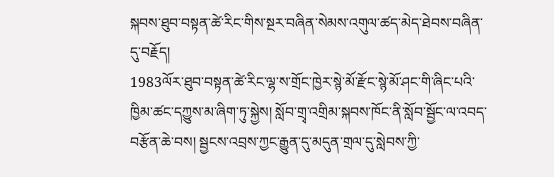སྐབས་ཐུབ་བསྟན་ཚེ་རིང་གིས་སྔར་བཞིན་སེམས་འགུལ་ཚད་མེད་ཐེབས་བཞིན་དུ་བརྗོད།
1983ལོར་ཐུབ་བསྟན་ཚེ་རིང་ལྷ་ས་གྲོང་ཁྱེར་སྙེ་མོ་རྫོང་སྙེ་མོ་ཤང་གི་ཞིང་པའི་ཁྱིམ་ཚང་དཀྱུས་མ་ཞིག་ཏུ་སྐྱེས། སློབ་གྲྭ་འགྲིམ་སྐབས་ཁོང་ནི་སློབ་སྦྱོང་ལ་འབད་བརྩོན་ཆེ་བས། སྦྱངས་འབྲས་ཀྱང་རྒྱུན་དུ་མདུན་གྲལ་དུ་སླེབས་ཀྱི་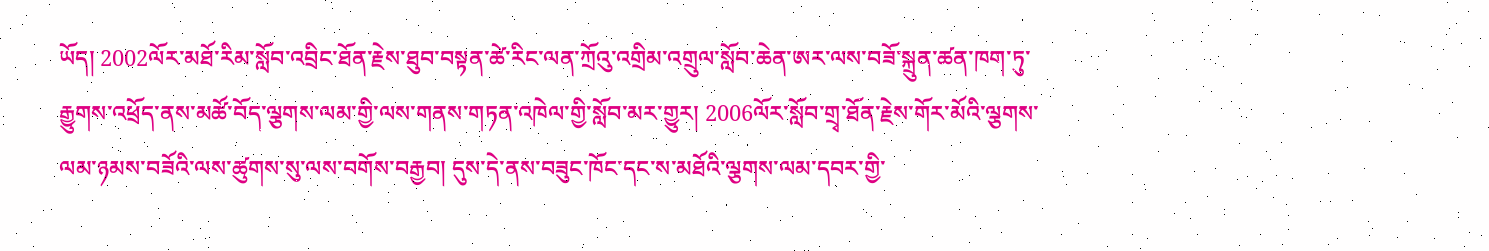ཡོད། 2002ལོར་མཐོ་རིམ་སློབ་འབྲིང་ཐོན་རྗེས་ཐུབ་བསྟན་ཚེ་རིང་ལན་ཀྲོའུ་འགྲིམ་འགྲུལ་སློབ་ཆེན་ཨར་ལས་བཟོ་སྐྲུན་ཚན་ཁག་ཏུ་རྒྱུགས་འཕྲོད་ནས་མཚོ་བོད་ལྕགས་ལམ་གྱི་ལས་གནས་གཏན་འཁེལ་གྱི་སློབ་མར་གྱུར། 2006ལོར་སློབ་གྲྭ་ཐོན་རྗེས་གོར་མོའི་ལྕགས་ལམ་ཉམས་བཟོའི་ལས་ཚུགས་སུ་ལས་བགོས་བརྒྱབ། དུས་དེ་ནས་བཟུང་ཁོང་དང་ས་མཐོའི་ལྕགས་ལམ་དབར་གྱི་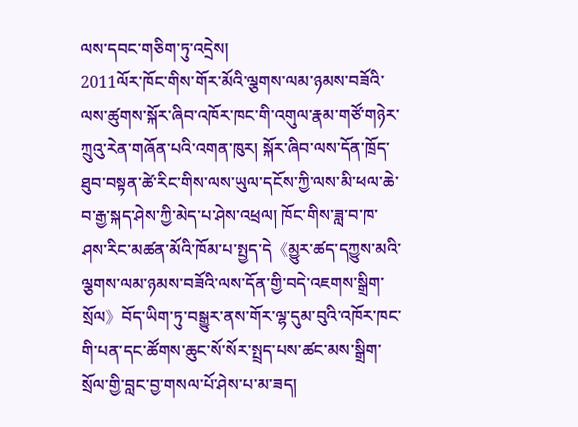ལས་དབང་གཅིག་ཏུ་འདྲེས།
2011ལོར་ཁོང་གིས་གོར་མོའི་ལྕགས་ལམ་ཉམས་བཟོའི་ལས་ཚུགས་སྐོར་ཞིབ་འཁོར་ཁང་གི་འགུལ་རྣམ་གཙོ་གཉེར་ཀྲུའུ་རེན་གཞོན་པའི་འགན་ཁུར། སྐོར་ཞིབ་ལས་དོན་ཁྲོད་ཐུབ་བསྟན་ཚེ་རིང་གིས་ལས་ཡུལ་དངོས་ཀྱི་ལས་མི་ཕལ་ཆེ་བ་རྒྱ་སྐད་ཤེས་ཀྱི་མེད་པ་ཤེས་འཕྲལ། ཁོང་གིས་ཟླ་བ་ཁ་ཤས་རིང་མཚན་མོའི་ཁོམ་པ་སྤྱད་དེ《མྱུར་ཚད་དཀྱུས་མའི་ལྕགས་ལམ་ཉམས་བཟོའི་ལས་དོན་གྱི་བདེ་འཇགས་སྒྲིག་སྲོལ》བོད་ཡིག་ཏུ་བསྒྱུར་ནས་གོར་ལྷ་དུམ་བུའི་འཁོར་ཁང་གི་པན་དང་ཚོགས་ཆུང་སོ་སོར་སྤྲད་པས་ཚང་མས་སྒྲིག་སྲོལ་གྱི་བླང་བྱ་གསལ་པོ་ཤེས་པ་མ་ཟད།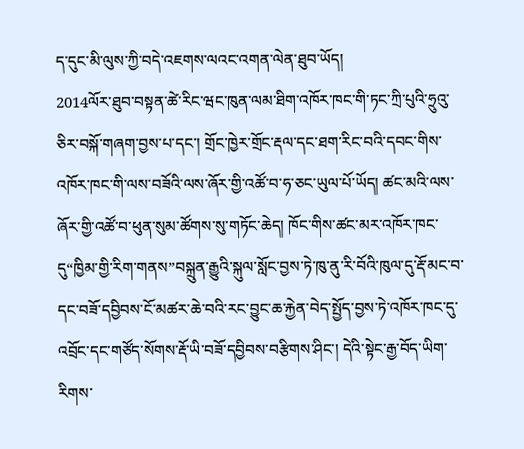ད་དུང་མི་ལུས་ཀྱི་བདེ་འཇགས་ལའང་འགན་ལེན་ཐུབ་ཡོད།
2014ལོར་ཐུབ་བསྟན་ཚེ་རིང་ཝང་ཁུན་ལམ་ཐིག་འཁོར་ཁང་གི་ཏང་ཀྲི་པུའི་ཧྲུའུ་ཅིར་བསྐོ་གཞག་བྱས་པ་དང་། གྲོང་ཁྱེར་གྲོང་རྡལ་དང་ཐག་རིང་བའི་དབང་གིས་འཁོར་ཁང་གི་ལས་བཟོའི་ལས་ཞོར་གྱི་འཚོ་བ་ཧ་ཅང་ཡུལ་པོ་ཡོད། ཚང་མའི་ལས་ཞོར་གྱི་འཚོ་བ་ཕུན་སུམ་ཚོགས་སུ་གཏོང་ཆེད། ཁོང་གིས་ཚང་མར་འཁོར་ཁང་དུ“ཁྱིམ་གྱི་རིག་གནས”བསྐྲུན་རྒྱུའི་སྐུལ་སློང་བྱས་ཏེ་ཁུ་ནུ་རི་བོའི་ཁུལ་དུ་རྡོ་མང་བ་དང་བཟོ་དབྱིབས་ངོ་མཚར་ཆེ་བའི་རང་བྱུང་ཆ་རྐྱེན་བེད་སྤྱོད་བྱས་ཏེ་འཁོར་ཁང་དུ་འབྲོང་དང་གཙོད་སོགས་རྡོ་ཡི་བཟོ་དབྱིབས་བརྩིགས་ཤིང་། དེའི་སྟེང་རྒྱ་བོད་ཡིག་རིགས་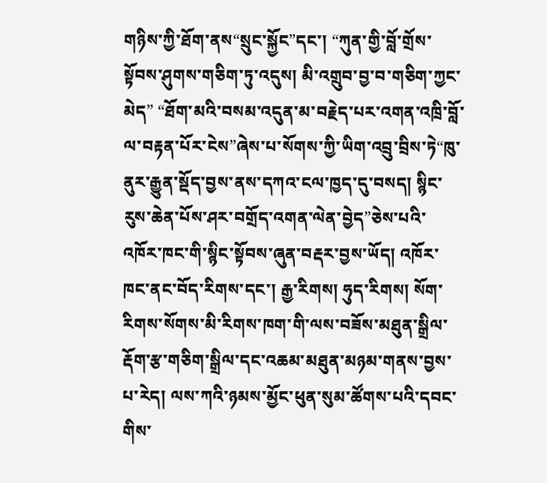གཉིས་ཀྱི་ཐོག་ནས“སྲུང་སྐྱོང”དང་། “ཀུན་གྱི་བློ་གྲོས་སྟོབས་ཤུགས་གཅིག་ཏུ་འདུས། མི་འགྲུབ་བྱ་བ་གཅིག་ཀྱང་མེད” “ཐོག་མའི་བསམ་འདུན་མ་བརྗེད་པར་འགན་འཁྲི་བློ་ལ་བརྟན་པོར་ངེས”ཞེས་པ་སོགས་ཀྱི་ཡིག་འབྲུ་བྲིས་ཏེ“ཁུ་ནུར་རྒྱུན་སྡོད་བྱས་ནས་དཀའ་ངལ་ཁྱད་དུ་བསད། སྙིང་རུས་ཆེན་པོས་ཤར་བགྲོད་འགན་ལེན་བྱེད”ཅེས་པའི་འཁོར་ཁང་གི་སྙིང་སྟོབས་ཞུན་བརྡར་བྱས་ཡོད། འཁོར་ཁང་ནང་བོད་རིགས་དང་། རྒྱ་རིགས། ཧུད་རིགས། སོག་རིགས་སོགས་མི་རིགས་ཁག་གི་ལས་བཟོས་མཐུན་སྒྲིལ་རྡོག་རྩ་གཅིག་སྒྲིལ་དང་འཆམ་མཐུན་མཉམ་གནས་བྱས་པ་རེད། ལས་ཀའི་ཉམས་མྱོང་ཕུན་སུམ་ཚོགས་པའི་དབང་གིས་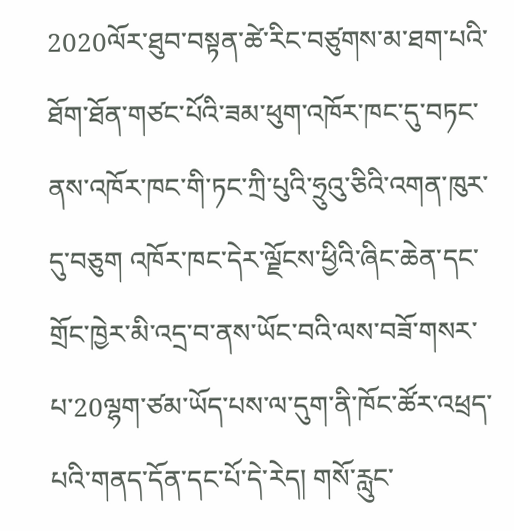2020ལོར་ཐུབ་བསྟན་ཚེ་རིང་བཙུགས་མ་ཐག་པའི་ཐོག་ཐོན་གཙང་པོའི་ཟམ་ཕུག་འཁོར་ཁང་དུ་བཏང་ནས་འཁོར་ཁང་གི་ཏང་ཀྲི་པུའི་ཧྲུའུ་ཅིའི་འགན་ཁུར་དུ་བཅུག འཁོར་ཁང་དེར་ལྗོངས་ཕྱིའི་ཞིང་ཆེན་དང་གྲོང་ཁྱེར་མི་འདྲ་བ་ནས་ཡོང་བའི་ལས་བཟོ་གསར་པ་20ལྷག་ཙམ་ཡོད་པས་ལ་དུག་ནི་ཁོང་ཚོར་འཕྲད་པའི་གནད་དོན་དང་པོ་དེ་རེད། གསོ་རླུང་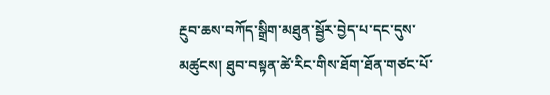རྔུབ་ཆས་བཀོད་སྒྲིག་མཐུན་སྦྱོར་བྱེད་པ་དང་དུས་མཚུངས། ཐུབ་བསྟན་ཚེ་རིང་གིས་ཐོག་ཐོན་གཙང་པོ་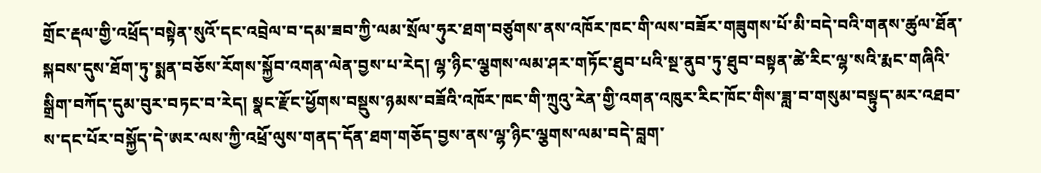གྲོང་རྡལ་གྱི་འཕྲོད་བསྟེན་སུའོ་དང་འབྲེལ་བ་དམ་ཟབ་ཀྱི་ལམ་སྲོལ་ཧུར་ཐག་བཙུགས་ནས་འཁོར་ཁང་གི་ལས་བཟོར་གཟུགས་པོ་མི་བདེ་བའི་གནས་ཚུལ་ཐོན་སྐབས་དུས་ཐོག་ཏུ་སྨན་བཅོས་རོགས་སྐྱོབ་འགན་ལེན་བྱས་པ་རེད། ལྷ་ཉིང་ལྕགས་ལམ་ཤར་གཏོང་ཐུབ་པའི་སྔ་ནུབ་ཏུ་ཐུབ་བསྟན་ཚེ་རིང་ལྷ་སའི་རྨང་གཞིའི་སྒྲིག་བཀོད་དུམ་བུར་བཏང་བ་རེད། སྣང་རྫོང་ཕྱོགས་བསྡུས་ཉམས་བཟོའི་འཁོར་ཁང་གི་ཀྲུའུ་རེན་གྱི་འགན་འཁུར་རིང་ཁོང་གིས་ཟླ་བ་གསུམ་བསྟུད་མར་འཐབ་ས་དང་པོར་བསྐྱོད་དེ་ཨར་ལས་ཀྱི་འཕྲོ་ལུས་གནད་དོན་ཐག་གཅོད་བྱས་ནས་ལྷ་ཉིང་ལྕགས་ལམ་བདེ་བླག་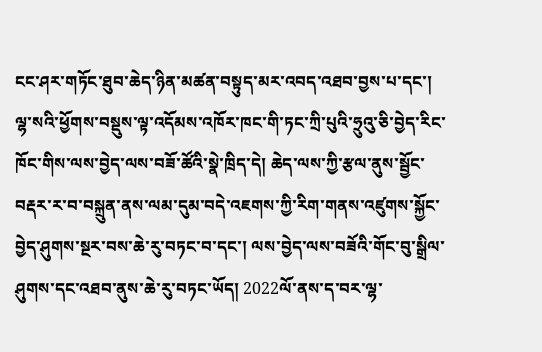ངང་ཤར་གཏོང་ཐུབ་ཆེད་ཉིན་མཚན་བསྟུད་མར་འབད་འཐབ་བྱས་པ་དང་། ལྷ་སའི་ཕྱོགས་བསྡུས་ལྟ་འདོམས་འཁོར་ཁང་གི་ཏང་ཀྲི་པུའི་ཧྲུའུ་ཅི་བྱེད་རིང་ཁོང་གིས་ལས་བྱེད་ལས་བཟོ་ཚོའི་སྣེ་ཁྲིད་དེ། ཆེད་ལས་ཀྱི་རྩལ་ནུས་སྦྱོང་བརྡར་ར་བ་བསྐྲུན་ནས་ལམ་དུམ་བདེ་འཇགས་ཀྱི་རིག་གནས་འཛུགས་སྐྱོང་བྱེད་ཤུགས་སྔར་བས་ཆེ་རུ་བཏང་བ་དང་། ལས་བྱེད་ལས་བཟོའི་གོང་བུ་སྒྲིལ་ཤུགས་དང་འཐབ་ནུས་ཆེ་རུ་བཏང་ཡོད། 2022ལོ་ནས་ད་བར་ལྷ་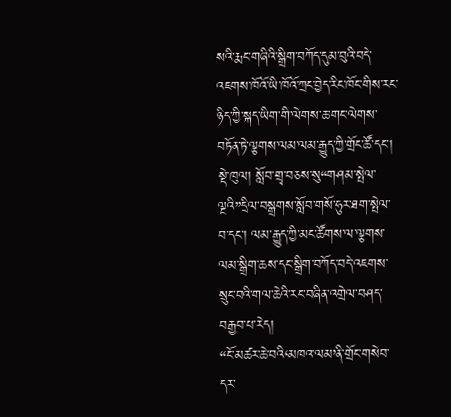སའི་རྨང་གཞིའི་སྒྲིག་བཀོད་དུམ་བུའི་བདེ་འཇགས་ཁོའོ་ཡི་ཁོའོ་ཀྲང་བྱེད་རིང་ཁོང་གིས་རང་ཉིད་ཀྱི་སྐད་ཡིག་གི་ལེགས་ཆ་གང་ལེགས་བཏོན་ཏེ་ལྕགས་ལམ་ལམ་རྒྱུད་ཀྱི་གྲོང་ཚོ་དང་། སྡེ་ཁུལ། སློབ་གྲྭ་བཅས་སུ“གཤམ་སྤེལ་ལྔའི”དྲིལ་བསྒྲགས་སློབ་གསོ་ཧུར་ཐག་སྤེལ་བ་དང་། ལམ་རྒྱུད་ཀྱི་མང་ཚོགས་ལ་ལྕགས་ལམ་སྒྲིག་ཆས་དང་སྒྲིག་བཀོད་བདེ་འཇགས་སྲུང་བའི་གལ་ཆེའི་རང་བཞིན་འགྲེལ་བཤད་བརྒྱབ་པ་རེད།
“ངོ་མཚར་ཆེ་བའི‘མཁའ་ལམ’ནི་གྲོང་གསེབ་དར་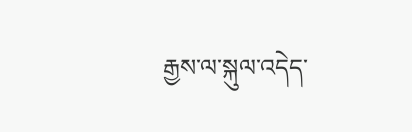རྒྱས་ལ་སྐུལ་འདེད་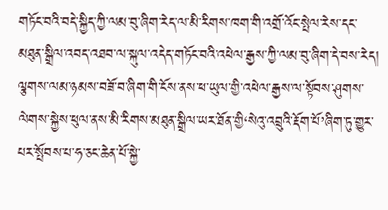གཏོང་བའི་བདེ་སྐྱིད་ཀྱི་ལམ་བུ་ཞིག་རེད་ལ་མི་རིགས་ཁག་གི་འགྲོ་འོང་སྤེལ་རེས་དང་མཐུན་སྒྲིལ་འབད་འཐབ་ལ་སྐུལ་འདེད་གཏོང་བའི་འཕེལ་རྒྱས་ཀྱི་ལམ་བུ་ཞིག་དེ་བས་རེད། ལྕགས་ལམ་ཉམས་བཟོ་བ་ཞིག་གི་ངོས་ནས་ཕ་ཡུལ་གྱི་འཕེལ་རྒྱས་ལ་སྟོབས་ཤུགས་ལེགས་སྐྱེས་ཕུལ་ནས་མི་རིགས་མཐུན་སྒྲིལ་ཡར་ཐོན་གྱི‘སེའུ་འབྲུའི་རྡོག་པོ’ཞིག་ཏུ་གྱུར་པར་སྤོབས་པ་ཧ་ཅང་ཆེན་པོ་སྐྱེ་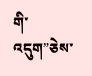གི་འདུག”ཅེས་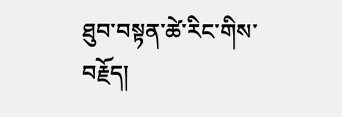ཐུབ་བསྟན་ཚེ་རིང་གིས་བརྗོད།